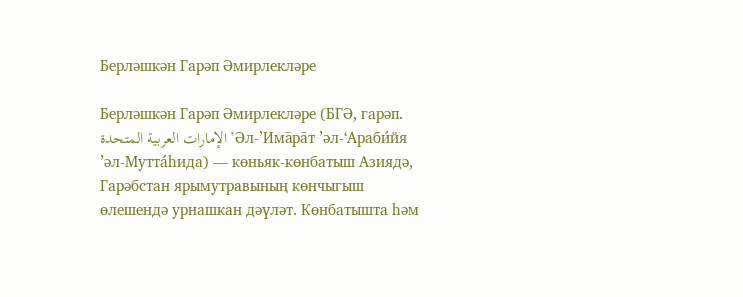Берләшкән Гарәп Әмирлекләре

Берләшкән Гарәп Әмирлекләре (БГӘ, гарәп. الإمارات العربية المتحدة’Әл-’Има̄ра̄т ’әл-ʻАраби́йя ’әл-Мутта́һида) — көньяк-көнбатыш Азиядә, Гарәбстан ярымутравының көнчыгыш өлешендә урнашкан дәүләт. Көнбатышта һәм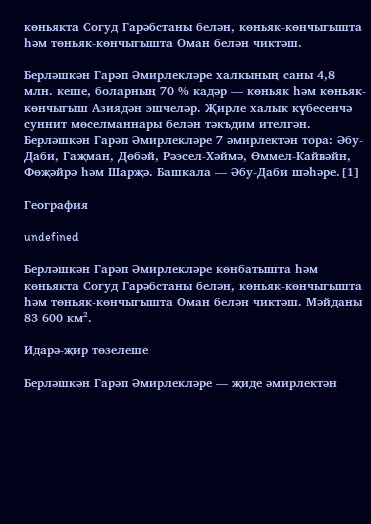көньякта Согуд Гарәбстаны белән, көньяк-көнчыгышта һәм төньяк-көнчыгышта Оман белән чиктәш.

Берләшкән Гарәп Әмирлекләре халкының саны 4,8 млн. кеше, боларның 70 % кадәр — көньяк һәм көньяк-көнчыгыш Азиядән эшчеләр. Җирле халык күбесенчә суннит мөселманнары белән тәкъдим ителгән. Берләшкән Гарәп Әмирлекләре 7 әмирлектән тора: Әбу-Даби, Гаҗман, Дөбәй, Рәэсел-Хәймә, Өммел-Кайвәйн, Фөҗәйрә һәм Шарҗә. Башкала — Әбу-Даби шәһәре.[1]

География

undefined

Берләшкән Гарәп Әмирлекләре көнбатышта һәм көньякта Согуд Гарәбстаны белән, көньяк-көнчыгышта һәм төньяк-көнчыгышта Оман белән чиктәш. Мәйданы 83 600 км².

Идарә-җир төзелеше

Берләшкән Гарәп Әмирлекләре — җиде әмирлектән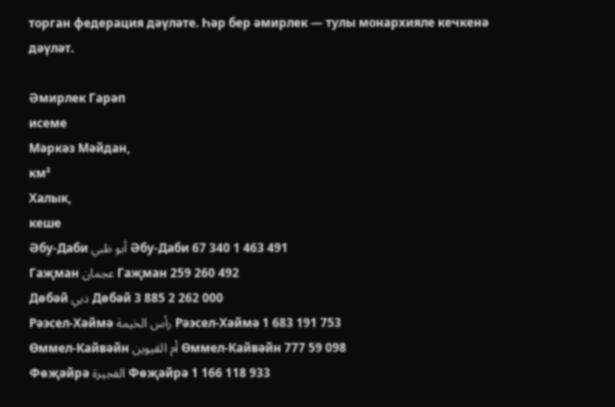торган федерация дәүләте. Һәр бер әмирлек — тулы монархияле кечкенә дәүләт.

Әмирлек Гарәп
исеме
Мәркәз Мәйдан,
км²
Халык,
кеше
Әбу-Даби أبو ظبي Әбу-Даби 67 340 1 463 491
Гаҗман عجمان Гаҗман 259 260 492
Дөбәй دبي Дөбәй 3 885 2 262 000
Рәэсел-Хәймә رأس الخيمة Рәэсел-Хәймә 1 683 191 753
Өммел-Кайвәйн أم القيوين Өммел-Кайвәйн 777 59 098
Фөҗәйрә الفجيرة Фөҗәйрә 1 166 118 933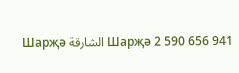Шарҗә الشارقة Шарҗә 2 590 656 941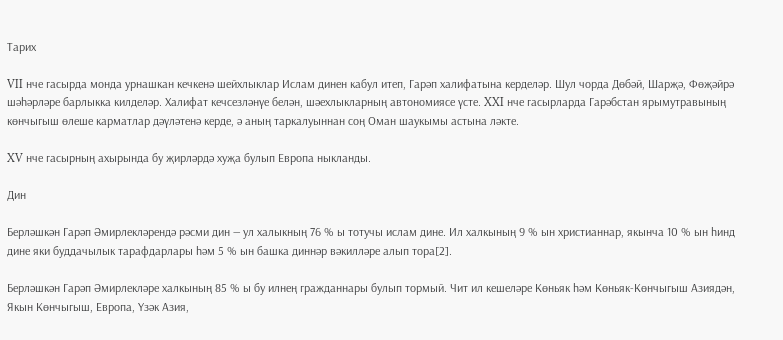Тарих

VII нче гасырда монда урнашкан кечкенә шейхлыклар Ислам динен кабул итеп, Гарәп халифатына керделәр. Шул чорда Дөбәй, Шарҗә, Фөҗәйрә шәһәрләре барлыкка килделәр. Халифат кечсезләнүе белән, шәехлыкларның автономиясе үсте. XXI нче гасырларда Гарәбстан ярымутравының көнчыгыш өлеше карматлар дәүләтенә керде, ә аның таркалуыннан соң Оман шаукымы астына ләкте.

XV нче гасырның ахырында бу җирләрдә хуҗа булып Европа ныкланды.

Дин

Берләшкән Гарәп Әмирлекләрендә рәсми дин — ул халыкның 76 % ы тотучы ислам дине. Ил халкының 9 % ын христианнар, якынча 10 % ын һинд дине яки буддачылык тарафдарлары һәм 5 % ын башка диннәр вәкилләре алып тора[2].

Берләшкән Гарәп Әмирлекләре халкының 85 % ы бу илнең гражданнары булып тормый. Чит ил кешеләре Көньяк һәм Көньяк-Көнчыгыш Азиядән, Якын Көнчыгыш, Европа, Үзәк Азия,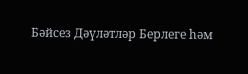Бәйсез Дәүләтләр Берлеге һәм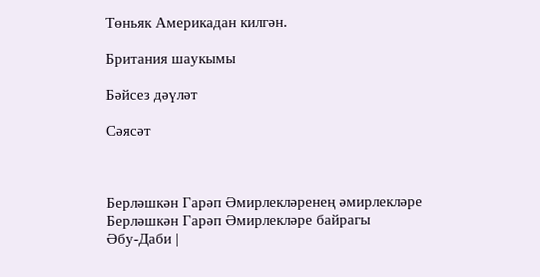Төньяк Америкадан килгән.

Британия шаукымы

Бәйсез дәүләт

Сәясәт



Берләшкән Гарәп Әмирлекләренең әмирлекләре
Берләшкән Гарәп Әмирлекләре байрагы
Әбу-Даби |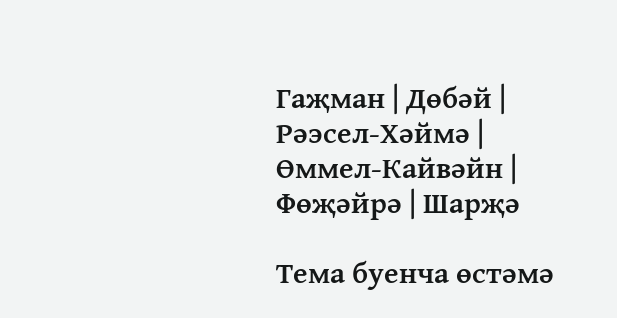Гаҗман | Дөбәй | Рәэсел-Хәймә | Өммел-Кайвәйн | Фөҗәйрә | Шарҗә

Тема буенча өстәмә